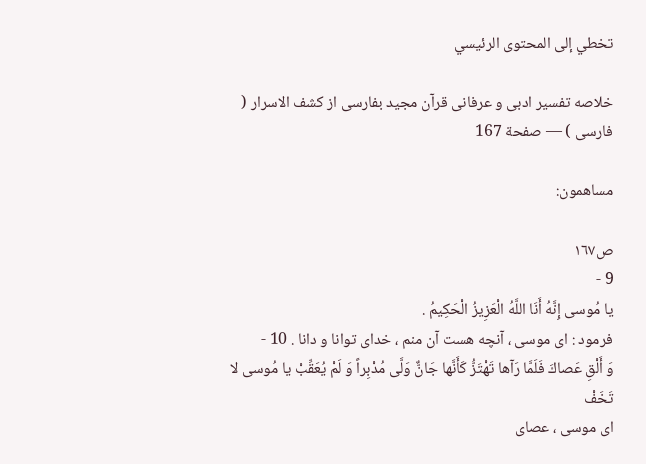تخطي إلى المحتوى الرئيسي

خلاصه تفسير ادبى و عرفانى قرآن مجيد بفارسى از كشف الاسرار ( فارسى ) — صفحة 167

مساهمون:

ص١٦٧
9 -
يا مُوسى إِنَّهُ أَنَا اللَّهُ الْعَزِيزُ الْحَكِيمُ .
فرمود : اى موسى ، آنچه هست آن منم ، خداى توانا و دانا . 10 -
وَ أَلْقِ عَصاكَ فَلَمَّا رَآها تَهْتَزُّ كَأَنَّها جَانٌّ وَلَّى مُدْبِراً وَ لَمْ يُعَقِّبْ يا مُوسى لا تَخَفْ
اى موسى ، عصاى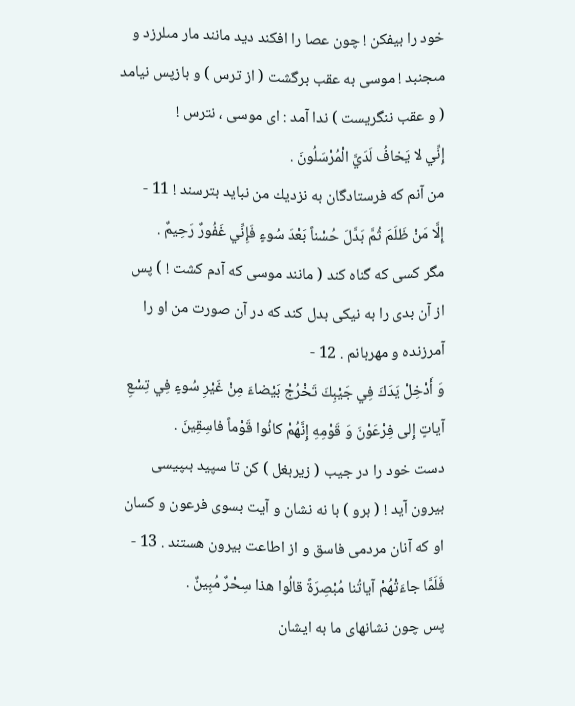خود را بيفكن ! چون عصا را افكند ديد مانند مار مىلرزد و مىجنبد ! موسى به عقب برگشت ( از ترس ) و بازپس نيامد ( و عقب ننگريست ) ندا آمد : اى موسى ، نترس !
إِنِّي لا يَخافُ لَدَيَّ الْمُرْسَلُونَ .
من آنم كه فرستادگان به نزديك من نبايد بترسند ! 11 -
إِلَّا مَنْ ظَلَمَ ثُمَّ بَدَّلَ حُسْناً بَعْدَ سُوءٍ فَإِنِّي غَفُورٌ رَحِيمٌ .
مگر كسى كه گناه كند ( مانند موسى كه آدم كشت ! ) پس از آن بدى را به نيكى بدل كند كه در آن صورت من او را آمرزنده و مهربانم . 12 -
وَ أَدْخِلْ يَدَكَ فِي جَيْبِكَ تَخْرُجْ بَيْضاءَ مِنْ غَيْرِ سُوءٍ فِي تِسْعِ آياتٍ إِلى فِرْعَوْنَ وَ قَوْمِهِ إِنَّهُمْ كانُوا قَوْماً فاسِقِينَ .
دست خود را در جيب ( زيربغل ) كن تا سپيد بىپيسى بيرون آيد ! ( برو ) با نه نشان و آيت بسوى فرعون و كسان او كه آنان مردمى فاسق و از اطاعت بيرون هستند . 13 -
فَلَمَّا جاءَتْهُمْ آياتُنا مُبْصِرَةً قالُوا هذا سِحْرٌ مُبِينٌ .
پس چون نشانهاى ما به ايشان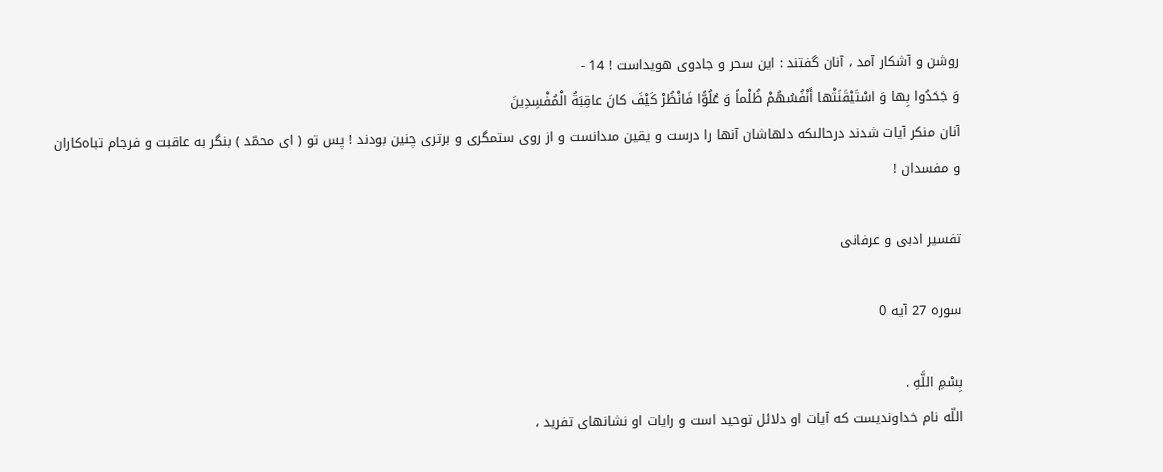روشن و آشكار آمد ، آنان گفتند : اين سحر و جادوى هويداست ! 14 -
وَ جَحَدُوا بِها وَ اسْتَيْقَنَتْها أَنْفُسُهُمْ ظُلْماً وَ عُلُوًّا فَانْظُرْ كَيْفَ كانَ عاقِبَةُ الْمُفْسِدِينَ
آنان منكر آيات شدند درحالىكه دلهاشان آنها را درست و يقين مىدانست و از روى ستمگرى و برترى چنين بودند ! پس تو ( اى محمّد ) بنگر به عاقبت و فرجام تباه‌كاران و مفسدان !

تفسير ادبى و عرفانى

سوره 27 آيه 0

بِسْمِ اللَّهِ .
اللّه نام خداونديست كه آيات او دلائل توحيد است و رايات او نشانهاى تفريد ،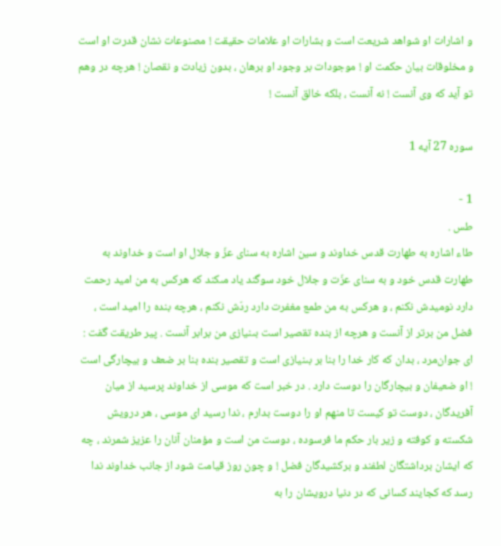و اشارات او شواهد شريعت است و بشارات او علامات حقيقت ! مصنوعات نشان قدرت او است و مخلوقات بيان حكمت او ! موجودات بر وجود او برهان ، بدون زيادت و نقصان ! هرچه در وهم تو آيد كه وى آنست ! نه آنست ، بلكه خالق آنست !

سوره 27 آيه 1

1 -
طس .
طاء اشاره به طهارت قدس خداوند و سين اشاره به سناى عزّ و جلال او است و خداوند به طهارت قدس خود و به سناى عزّت و جلال خود سوگند ياد مىكند كه هركس به من اميد رحمت دارد نوميدش نكنم ، و هركس به من طمع مغفرت دارد ردّش نكنم ، هرچه بنده را اميد است ، فضل من برتر از آنست و هرچه از بنده تقصير است بىنيازى من برابر آنست . پير طريقت گفت : اى جوان‌مرد ، بدان كه كار خدا را بنا بر بىنيازى است و تقصير بنده بنا بر ضعف و بيچارگى است ! او ضعيفان و بيچارگان را دوست دارد . در خبر است كه موسى از خداوند پرسيد از ميان آفريدگان ، دوست تو كيست تا منهم او را دوست بدارم ، ندا رسيد اى موسى ، هر درويش شكسته و كوفته و زير بار حكم ما فرسوده ، دوست من است و مؤمنان آنان را عزيز شمرند ، چه كه ايشان برداشتگان لطفند و بركشيدگان فضل ! و چون روز قيامت شود از جانب خداوند ندا رسد كه كجايند كسانى كه در دنيا درويشان را به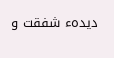ديدهء شفقت و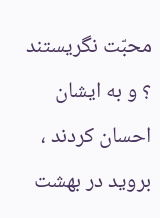محبّت نگريستند ؟ و به ايشان احسان كردند ، برويد در بهشت